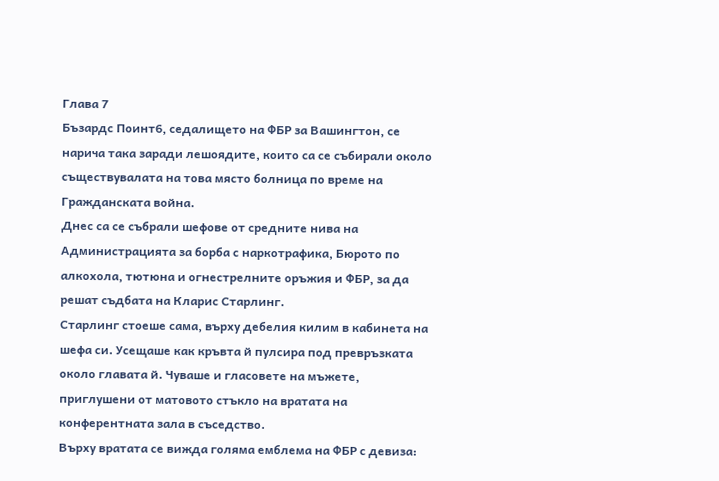Глава 7
Бъзардс Поинт6, седалището на ФБР за Вашингтон, се нарича така заради лешоядите, които са се събирали около съществувалата на това място болница по време на Гражданската война.
Днес са се събрали шефове от средните нива на Администрацията за борба с наркотрафика, Бюрото по алкохола, тютюна и огнестрелните оръжия и ФБР, за да решат съдбата на Кларис Старлинг.
Старлинг стоеше сама, върху дебелия килим в кабинета на шефа си. Усещаше как кръвта й пулсира под превръзката около главата й. Чуваше и гласовете на мъжете, приглушени от матовото стъкло на вратата на конферентната зала в съседство.
Върху вратата се вижда голяма емблема на ФБР с девиза: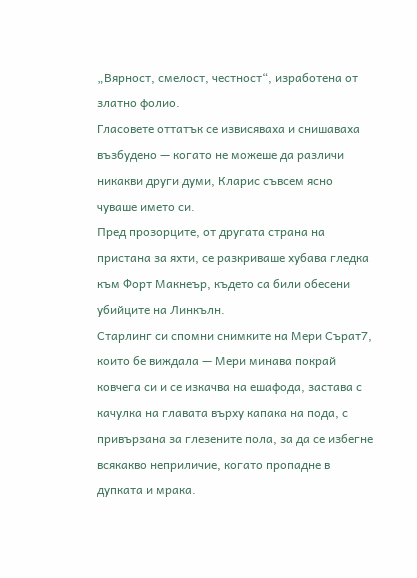„Вярност, смелост, честност“, изработена от златно фолио.
Гласовете оттатък се извисяваха и снишаваха възбудено — когато не можеше да различи никакви други думи, Кларис съвсем ясно чуваше името си.
Пред прозорците, от другата страна на пристана за яхти, се разкриваше хубава гледка към Форт Макнеър, където са били обесени убийците на Линкълн.
Старлинг си спомни снимките на Мери Сърат7, които бе виждала — Мери минава покрай ковчега си и се изкачва на ешафода, застава с качулка на главата върху капака на пода, с привързана за глезените пола, за да се избегне всякакво неприличие, когато пропадне в дупката и мрака.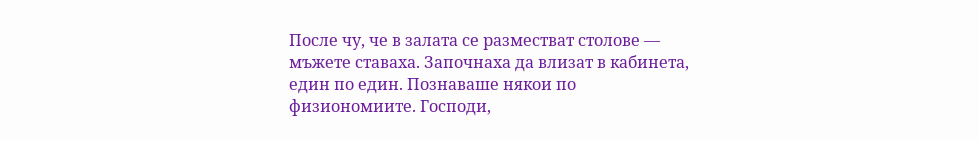После чу, че в залата се разместват столове — мъжете ставаха. Започнаха да влизат в кабинета, един по един. Познаваше някои по физиономиите. Господи,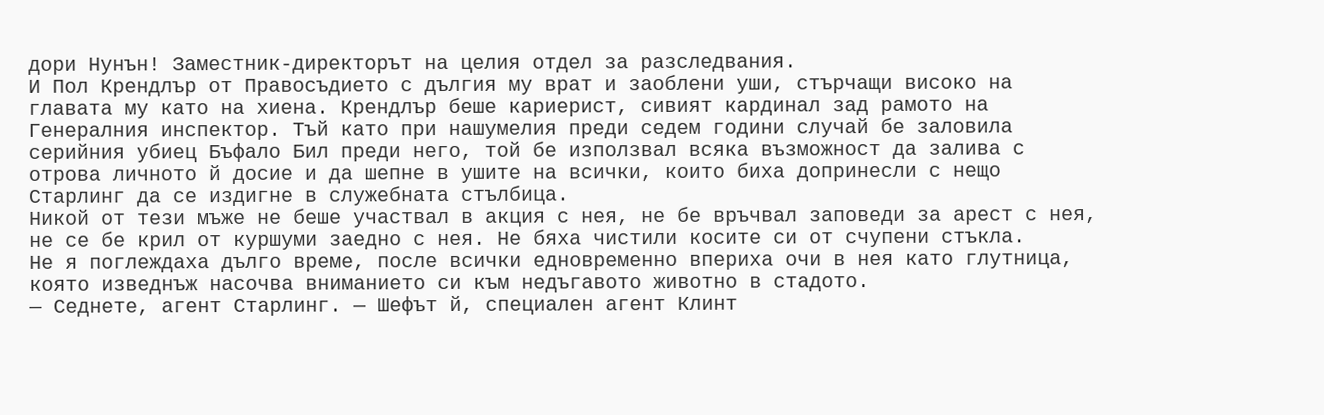дори Нунън! Заместник-директорът на целия отдел за разследвания.
И Пол Крендлър от Правосъдието с дългия му врат и заоблени уши, стърчащи високо на главата му като на хиена. Крендлър беше кариерист, сивият кардинал зад рамото на Генералния инспектор. Тъй като при нашумелия преди седем години случай бе заловила серийния убиец Бъфало Бил преди него, той бе използвал всяка възможност да залива с отрова личното й досие и да шепне в ушите на всички, които биха допринесли с нещо Старлинг да се издигне в служебната стълбица.
Никой от тези мъже не беше участвал в акция с нея, не бе връчвал заповеди за арест с нея, не се бе крил от куршуми заедно с нея. Не бяха чистили косите си от счупени стъкла.
Не я поглеждаха дълго време, после всички едновременно впериха очи в нея като глутница, която изведнъж насочва вниманието си към недъгавото животно в стадото.
— Седнете, агент Старлинг. — Шефът й, специален агент Клинт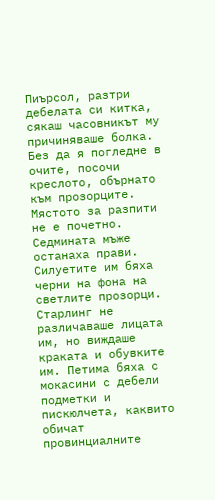Пиърсол, разтри дебелата си китка, сякаш часовникът му причиняваше болка.
Без да я погледне в очите, посочи креслото, обърнато към прозорците. Мястото за разпити не е почетно.
Седмината мъже останаха прави. Силуетите им бяха черни на фона на светлите прозорци. Старлинг не различаваше лицата им, но виждаше краката и обувките им. Петима бяха с мокасини с дебели подметки и пискюлчета, каквито обичат провинциалните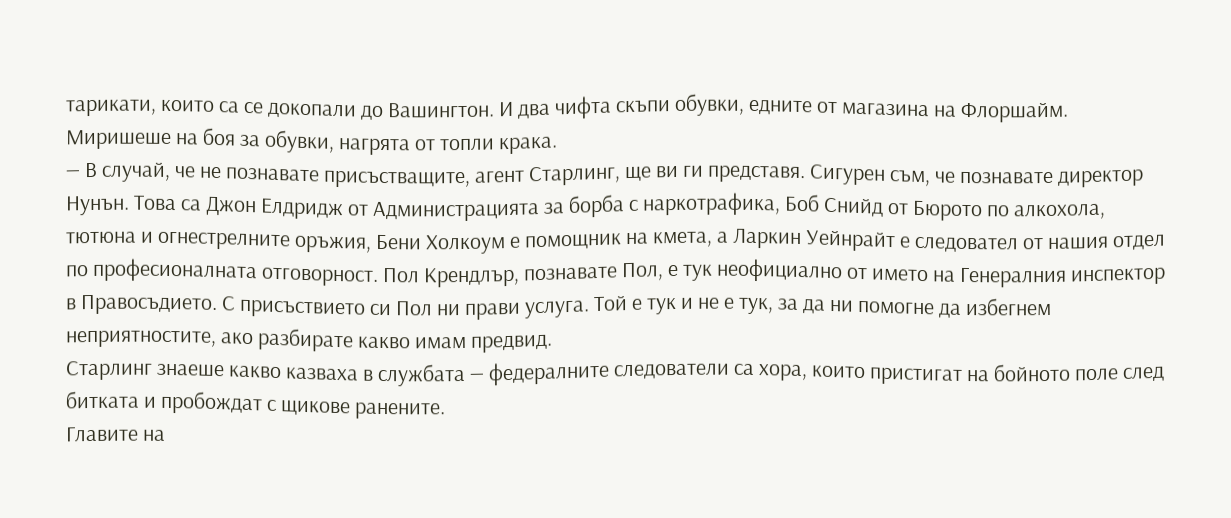тарикати, които са се докопали до Вашингтон. И два чифта скъпи обувки, едните от магазина на Флоршайм. Миришеше на боя за обувки, нагрята от топли крака.
— В случай, че не познавате присъстващите, агент Старлинг, ще ви ги представя. Сигурен съм, че познавате директор Нунън. Това са Джон Елдридж от Администрацията за борба с наркотрафика, Боб Снийд от Бюрото по алкохола, тютюна и огнестрелните оръжия, Бени Холкоум е помощник на кмета, а Ларкин Уейнрайт е следовател от нашия отдел по професионалната отговорност. Пол Крендлър, познавате Пол, е тук неофициално от името на Генералния инспектор в Правосъдието. С присъствието си Пол ни прави услуга. Той е тук и не е тук, за да ни помогне да избегнем неприятностите, ако разбирате какво имам предвид.
Старлинг знаеше какво казваха в службата — федералните следователи са хора, които пристигат на бойното поле след битката и пробождат с щикове ранените.
Главите на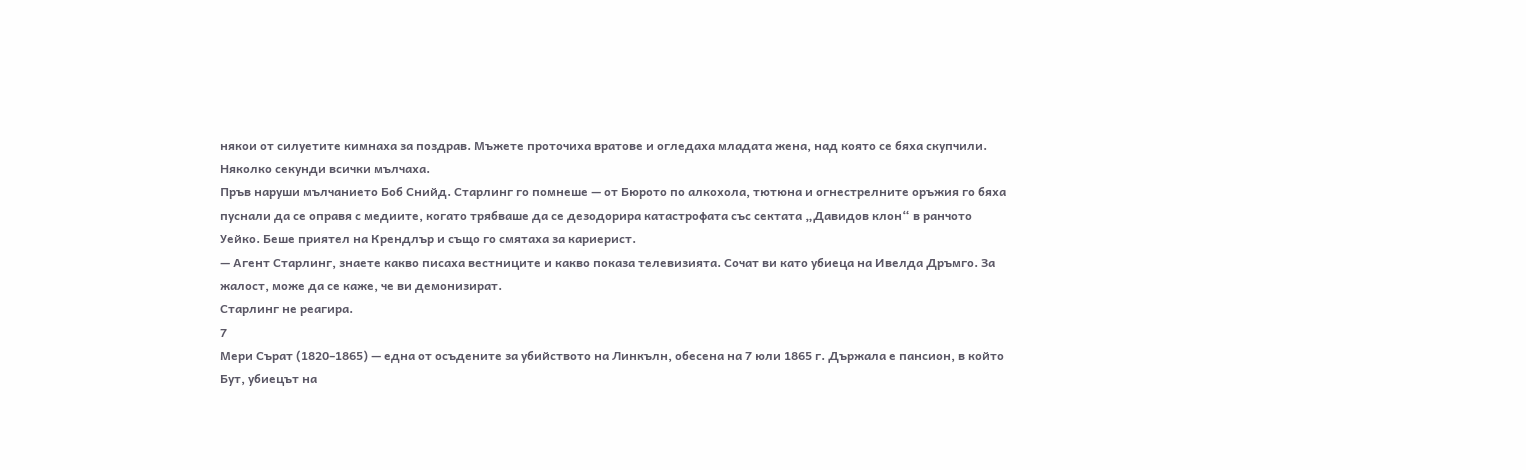някои от силуетите кимнаха за поздрав. Мъжете проточиха вратове и огледаха младата жена, над която се бяха скупчили. Няколко секунди всички мълчаха.
Пръв наруши мълчанието Боб Снийд. Старлинг го помнеше — от Бюрото по алкохола, тютюна и огнестрелните оръжия го бяха пуснали да се оправя с медиите, когато трябваше да се дезодорира катастрофата със сектата „Давидов клон“ в ранчото Уейко. Беше приятел на Крендлър и също го смятаха за кариерист.
— Агент Старлинг, знаете какво писаха вестниците и какво показа телевизията. Сочат ви като убиеца на Ивелда Дръмго. За жалост, може да се каже, че ви демонизират.
Старлинг не реагира.
7
Мери Сърат (1820–1865) — една от осъдените за убийството на Линкълн, обесена на 7 юли 1865 г. Държала е пансион, в който Бут, убиецът на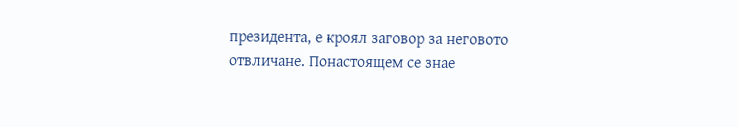президента, е кроял заговор за неговото отвличане. Понастоящем се знае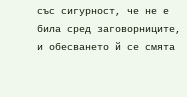със сигурност, че не е била сред заговорниците, и обесването й се смята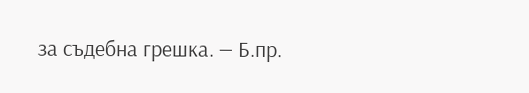за съдебна грешка. — Б.пр.